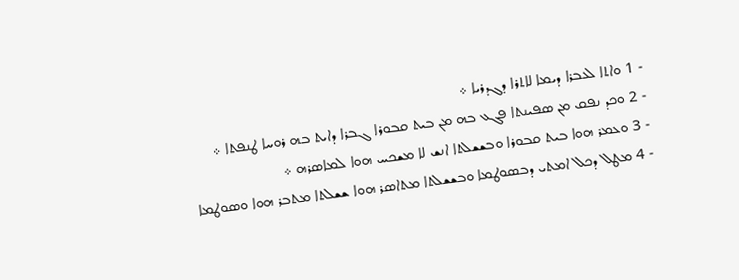- 1 ܘܐܬܐ ܠܥܒܪܐ ܕܝܡܐ ܠܐܬܪܐ ܕܓܕܪܝܐ ܀
- 2 ܘܟܕ ܢܦܩ ܡܢ ܤܦܝܢܬܐ ܦܓܥ ܒܗ ܡܢ ܒܝܬ ܩܒܘܪܐ ܓܒܪܐ ܕܐܝܬ ܒܗ ܪܘܚܐ ܛܢܦܬܐ ܀
- 3 ܘܥܡܪ ܗܘܐ ܒܝܬ ܩܒܘܪܐ ܘܒܫܫܠܬܐ ܐܢܫ ܠܐ ܡܫܟܚ ܗܘܐ ܠܡܐܤܪܗ ܀
- 4 ܡܛܠ ܕܟܠ ܐܡܬܝ ܕܒܤܘܛܡܐ ܘܒܫܫܠܬܐ ܡܬܐܤܪ ܗܘܐ ܫܫܠܬܐ ܡܬܒܪ ܗܘܐ ܘܤܘܛܡܐ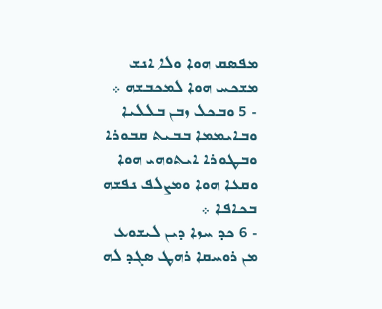ܡܦܤܩ ܗܘܐ ܘܠܐ ܐܢܫ ܡܫܟܚ ܗܘܐ ܠܡܟܒܫܗ ܀
- 5 ܘܒܟܠ ܙܒܢ ܒܠܠܝܐ ܘܒܐܝܡܡܐ ܒܒܝܬ ܩܒܘܪܐ ܘܒܛܘܪܐ ܐܝܬܘܗܝ ܗܘܐ ܘܩܥܐ ܗܘܐ ܘܡܨܠܦ ܢܦܫܗ ܒܟܐܦܐ ܀
- 6 ܟܕ ܚܙܐ ܕܝܢ ܠܝܫܘܥ ܡܢ ܪܘܚܩܐ ܪܗܛ ܤܓܕ ܠܗ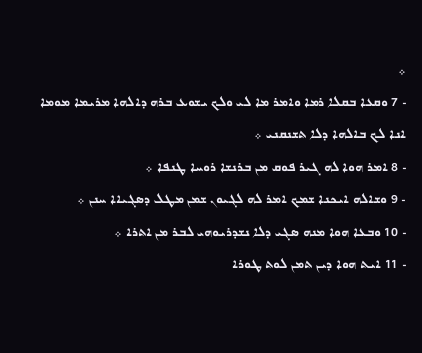܀
- 7 ܘܩܥܐ ܒܩܠܐ ܪܡܐ ܘܐܡܪ ܡܐ ܠܝ ܘܠܟ ܝܫܘܥ ܒܪܗ ܕܐܠܗܐ ܡܪܝܡܐ ܡܘܡܐ ܐܢܐ ܠܟ ܒܐܠܗܐ ܕܠܐ ܬܫܢܩܢܝ ܀
- 8 ܐܡܪ ܗܘܐ ܠܗ ܓܝܪ ܦܘܩ ܡܢ ܒܪܢܫܐ ܪܘܚܐ ܛܢܦܐ ܀
- 9 ܘܫܐܠܗ ܐܝܟܢܐ ܫܡܟ ܐܡܪ ܠܗ ܠܓܝܘܢ ܫܡܢ ܡܛܠ ܕܤܓܝܐܐ ܚܢܢ ܀
- 10 ܘܒܥܐ ܗܘܐ ܡܢܗ ܤܓܝ ܕܠܐ ܢܫܕܪܝܘܗܝ ܠܒܪ ܡܢ ܐܬܪܐ ܀
- 11 ܐܝܬ ܗܘܐ ܕܝܢ ܬܡܢ ܠܘܬ ܛܘܪܐ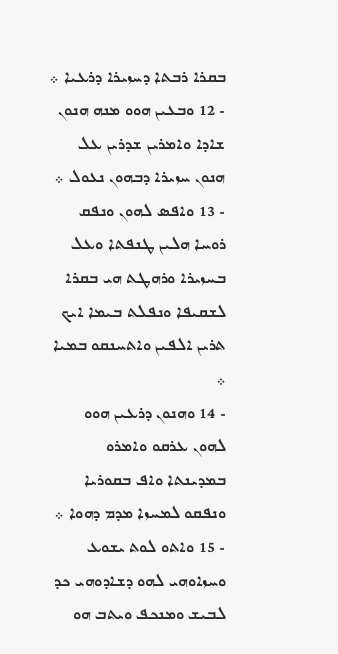ܒܩܪܐ ܪܒܬܐ ܕܚܙܝܪܐ ܕܪܥܝܐ ܀
- 12 ܘܒܥܝܢ ܗܘܘ ܡܢܗ ܗܢܘܢ ܫܐܕܐ ܘܐܡܪܝܢ ܫܕܪܝܢ ܥܠ ܗܢܘܢ ܚܙܝܪܐ ܕܒܗܘܢ ܢܥܘܠ ܀
- 13 ܘܐܦܤ ܠܗܘܢ ܘܢܦܩ ܪܘܚܐ ܗܠܝܢ ܛܢܦܬܐ ܘܥܠ ܒܚܙܝܪܐ ܘܪܗܛܬ ܗܝ ܒܩܪܐ ܠܫܩܝܦܐ ܘܢܦܠܬ ܒܝܡܐ ܐܝܟ ܬܪܝܢ ܐܠܦܝܢ ܘܐܬܚܢܩܘ ܒܡܝܐ ܀
- 14 ܘܗܢܘܢ ܕܪܥܝܢ ܗܘܘ ܠܗܘܢ ܥܪܩܘ ܘܐܡܪܘ ܒܡܕܝܢܬܐ ܘܐܦ ܒܩܘܪܝܐ ܘܢܦܩܘ ܠܡܚܙܐ ܡܕܡ ܕܗܘܐ ܀
- 15 ܘܐܬܘ ܠܘܬ ܝܫܘܥ ܘܚܙܐܘܗܝ ܠܗܘ ܕܫܐܕܘܗܝ ܟܕ ܠܒܝܫ ܘܡܢܟܦ ܘܝܬܒ ܗܘ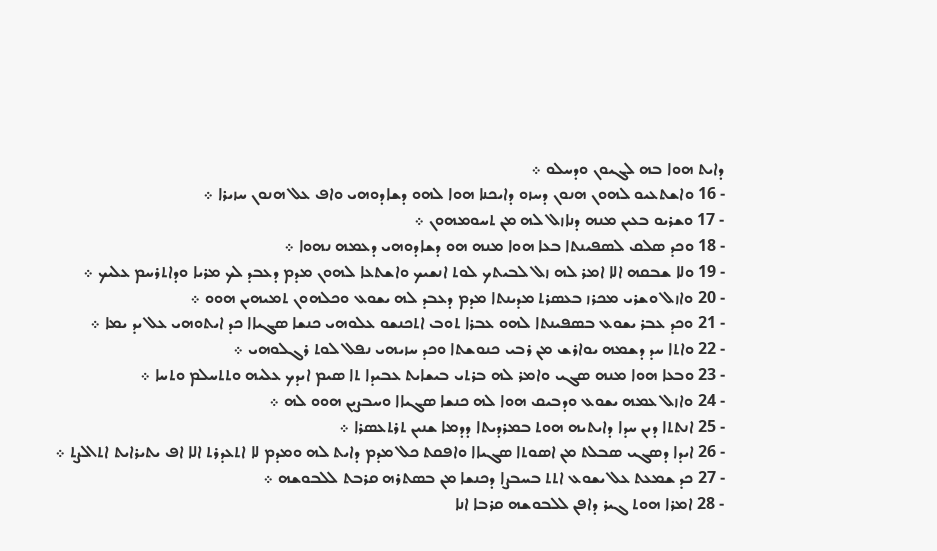ܕܐܝܬ ܗܘܐ ܒܗ ܠܓܝܘܢ ܘܕܚܠܘ ܀
- 16 ܘܐܫܬܥܝܘ ܠܗܘܢ ܗܢܘܢ ܕܚܙܘ ܕܐܝܟܢܐ ܗܘܐ ܠܗܘ ܕܫܐܕܘܗܝ ܘܐܦ ܥܠ ܗܢܘܢ ܚܙܝܪܐ ܀
- 17 ܘܫܪܝܘ ܒܥܝܢ ܡܢܗ ܕܢܐܙܠ ܠܗ ܡܢ ܬܚܘܡܗܘܢ ܀
- 18 ܘܟܕ ܤܠܩ ܠܤܦܝܢܬܐ ܒܥܐ ܗܘܐ ܡܢܗ ܗܘ ܕܫܐܕܘܗܝ ܕܥܡܗ ܢܗܘܐ ܀
- 19 ܘܠܐ ܫܒܩܗ ܐܠܐ ܐܡܪ ܠܗ ܙܠ ܠܒܝܬܟ ܠܘܬ ܐܢܫܝܟ ܘܐܫܬܥܐ ܠܗܘܢ ܡܕܡ ܕܥܒܕ ܠܟ ܡܪܝܐ ܘܕܐܬܪܚܡ ܥܠܝܟ ܀
- 20 ܘܐܙܠ ܘܫܪܝ ܡܟܪܙ ܒܥܤܪܬ ܡܕܝܢܬܐ ܡܕܡ ܕܥܒܕ ܠܗ ܝܫܘܥ ܘܟܠܗܘܢ ܬܡܝܗܝܢ ܗܘܘ ܀
- 21 ܘܟܕ ܥܒܪ ܝܫܘܥ ܒܤܦܝܢܬܐ ܠܗܘ ܥܒܪܐ ܬܘܒ ܐܬܟܢܫܘ ܥܠܘܗܝ ܟܢܫܐ ܤܓܝܐܐ ܟܕ ܐܝܬܘܗܝ ܥܠ ܝܕ ܝܡܐ ܀
- 22 ܘܐܬܐ ܚܕ ܕܫܡܗ ܝܘܐܪܫ ܡܢ ܪܒܝ ܟܢܘܫܬܐ ܘܟܕ ܚܙܝܗܝ ܢܦܠ ܠܘܬ ܪܓܠܘܗܝ ܀
- 23 ܘܒܥܐ ܗܘܐ ܡܢܗ ܤܓܝ ܘܐܡܪ ܠܗ ܒܪܬܝ ܒܝܫܐܝܬ ܥܒܝܕܐ ܬܐ ܤܝܡ ܐܝܕܟ ܥܠܝܗ ܘܬܬܚܠܡ ܘܬܚܐ ܀
- 24 ܘܐܙܠ ܥܡܗ ܝܫܘܥ ܘܕܒܝܩ ܗܘܐ ܠܗ ܟܢܫܐ ܤܓܝܐܐ ܘܚܒܨܝܢ ܗܘܘ ܠܗ ܀
- 25 ܐܢܬܬܐ ܕܝܢ ܚܕܐ ܕܐܝܬܝܗ ܗܘܬ ܒܡܪܕܝܬܐ ܕܕܡܐ ܫܢܝܢ ܬܪܬܥܤܪܐ ܀
- 26 ܐܝܕܐ ܕܤܓܝ ܤܒܠܬ ܡܢ ܐܤܘܬܐ ܤܓܝܐܐ ܘܐܦܩܬ ܟܠ ܡܕܡ ܕܐܝܬ ܠܗ ܘܡܕܡ ܠܐ ܐܬܥܕܪܬ ܐܠܐ ܐܦ ܝܬܝܪܐܝܬ ܐܬܐܠܨܬ ܀
- 27 ܟܕ ܫܡܥܬ ܥܠ ܝܫܘܥ ܐܬܬ ܒܚܒܨܐ ܕܟܢܫܐ ܡܢ ܒܤܬܪܗ ܩܪܒܬ ܠܠܒܘܫܗ ܀
- 28 ܐܡܪܐ ܗܘܬ ܓܝܪ ܕܐܦܢ ܠܠܒܘܫܗ ܩܪܒܐ ܐܢܐ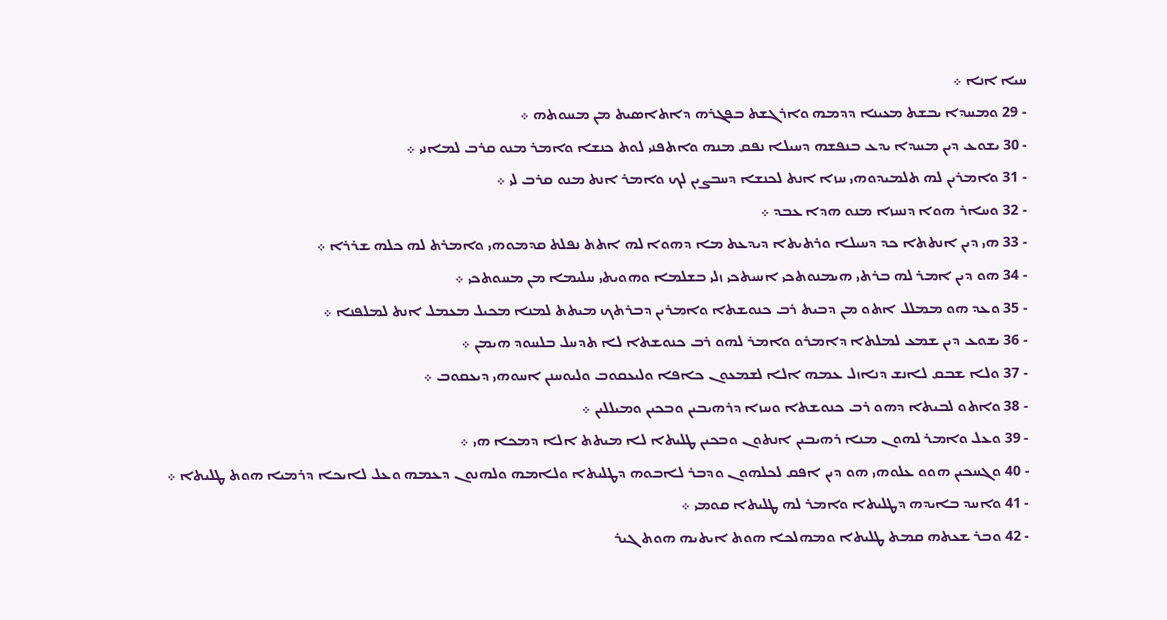ܚܝܐ ܐܢܐ ܀
- 29 ܘܡܚܕܐ ܝܒܫܬ ܡܥܝܢܐ ܕܕܡܗ ܘܐܪܓܫܬ ܒܦܓܪܗ ܕܐܬܐܤܝܬ ܡܢ ܡܚܘܬܗ ܀
- 30 ܝܫܘܥ ܕܝܢ ܡܚܕܐ ܝܕܥ ܒܢܦܫܗ ܕܚܝܠܐ ܢܦܩ ܡܢܗ ܘܐܬܦܢܝ ܠܘܬ ܟܢܫܐ ܘܐܡܪ ܡܢܘ ܩܪܒ ܠܡܐܢܝ ܀
- 31 ܘܐܡܪܝܢ ܠܗ ܬܠܡܝܕܘܗܝ ܚܙܐ ܐܢܬ ܠܟܢܫܐ ܕܚܒܨܝܢ ܠܟ ܘܐܡܪ ܐܢܬ ܡܢܘ ܩܪܒ ܠܝ ܀
- 32 ܘܚܐܪ ܗܘܐ ܕܢܚܙܐ ܡܢܘ ܗܕܐ ܥܒܕ ܀
- 33 ܗܝ ܕܝܢ ܐܢܬܬܐ ܟܕ ܕܚܝܠܐ ܘܪܬܝܬܐ ܕܝܕܥܬ ܡܐ ܕܗܘܐ ܠܗ ܐܬܬ ܢܦܠܬ ܩܕܡܘܗܝ ܘܐܡܪܬ ܠܗ ܟܠܗ ܫܪܪܐ ܀
- 34 ܗܘ ܕܝܢ ܐܡܪ ܠܗ ܒܪܬܝ ܗܝܡܢܘܬܟܝ ܐܚܝܬܟܝ ܙܠܝ ܒܫܠܡܐ ܘܗܘܝܬܝ ܚܠܝܡܐ ܡܢ ܡܚܘܬܟܝ ܀
- 35 ܘܥܕ ܗܘ ܡܡܠܠ ܐܬܘ ܡܢ ܕܒܝܬ ܪܒ ܟܢܘܫܬܐ ܘܐܡܪܝܢ ܕܒܪܬܟ ܡܝܬܬ ܠܡܢܐ ܡܟܝܠ ܡܥܡܠ ܐܢܬ ܠܡܠܦܢܐ ܀
- 36 ܝܫܘܥ ܕܝܢ ܫܡܥ ܠܡܠܬܐ ܕܐܡܪܘ ܘܐܡܪ ܠܗܘ ܪܒ ܟܢܘܫܬܐ ܠܐ ܬܕܚܠ ܒܠܚܘܕ ܗܝܡܢ ܀
- 37 ܘܠܐ ܫܒܩ ܠܐܢܫ ܕܢܐܙܠ ܥܡܗ ܐܠܐ ܠܫܡܥܘܢ ܟܐܦܐ ܘܠܝܥܩܘܒ ܘܠܝܘܚܢܢ ܐܚܘܗܝ ܕܝܥܩܘܒ ܀
- 38 ܘܐܬܘ ܠܒܝܬܐ ܕܗܘ ܪܒ ܟܢܘܫܬܐ ܘܚܙܐ ܕܪܗܝܒܝܢ ܘܒܟܝܢ ܘܡܝܠܠܝܢ ܀
- 39 ܘܥܠ ܘܐܡܪ ܠܗܘܢ ܡܢܐ ܪܗܝܒܝܢ ܐܢܬܘܢ ܘܒܟܝܢ ܛܠܝܬܐ ܠܐ ܡܝܬܬ ܐܠܐ ܕܡܟܐ ܗܝ ܀
- 40 ܘܓܚܟܝܢ ܗܘܘ ܥܠܘܗܝ ܗܘ ܕܝܢ ܐܦܩ ܠܟܠܗܘܢ ܘܕܒܪ ܠܐܒܘܗ ܕܛܠܝܬܐ ܘܠܐܡܗ ܘܠܗܢܘܢ ܕܥܡܗ ܘܥܠ ܠܐܝܟܐ ܕܪܡܝܐ ܗܘܬ ܛܠܝܬܐ ܀
- 41 ܘܐܚܕ ܒܐܝܕܗ ܕܛܠܝܬܐ ܘܐܡܪ ܠܗ ܛܠܝܬܐ ܩܘܡܝ ܀
- 42 ܘܒܪ ܫܥܬܗ ܩܡܬ ܛܠܝܬܐ ܘܡܗܠܟܐ ܗܘܬ ܐܝܬܝܗ ܗܘܬ ܓܝܪ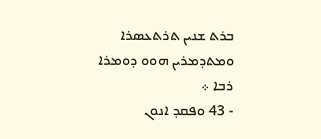ܒܪܬ ܫܢܝܢ ܬܪܬܥܤܪܐ ܘܡܬܕܡܪܝܢ ܗܘܘ ܕܘܡܪܐ ܪܒܐ ܀
- 43 ܘܦܩܕ ܐܢܘܢ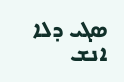ܤܓܝ ܕܠܐ ܐܢܫ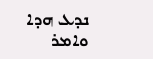ܢܕܥ ܗܕܐ ܘܐܡܪ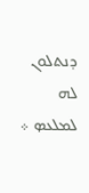ܕܢܬܠܘܢ ܠܗ ܠܡܠܥܤ ܀